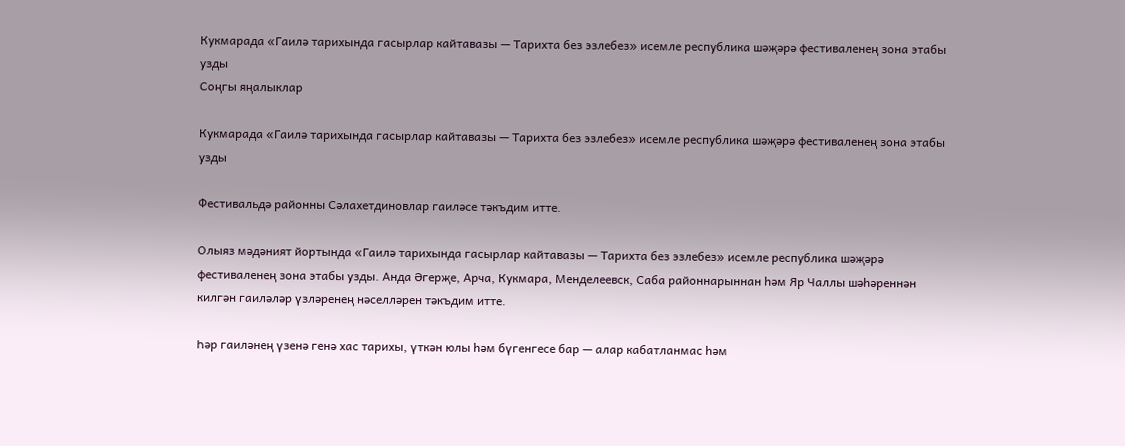Кукмарада «Гаилә тарихында гасырлар кайтавазы — Тарихта без эзлебез» исемле республика шәҗәрә фестиваленең зона этабы узды
Соңгы яңалыклар

Кукмарада «Гаилә тарихында гасырлар кайтавазы — Тарихта без эзлебез» исемле республика шәҗәрә фестиваленең зона этабы узды

Фестивальдә районны Сәлахетдиновлар гаиләсе тәкъдим итте.

Олыяз мәдәният йортында «Гаилә тарихында гасырлар кайтавазы — Тарихта без эзлебез» исемле республика шәҗәрә фестиваленең зона этабы узды. Анда Әгерҗе, Арча, Кукмара, Менделеевск, Саба районнарыннан һәм Яр Чаллы шәһәреннән килгән гаиләләр үзләренең нәселләрен тәкъдим итте.

Һәр гаиләнең үзенә генә хас тарихы, үткән юлы һәм бүгенгесе бар — алар кабатланмас һәм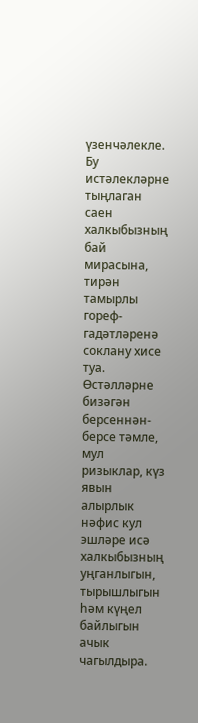үзенчәлекле. Бу истәлекләрне тыңлаган саен халкыбызның бай мирасына, тирән тамырлы гореф-гадәтләренә соклану хисе туа. Өстәлләрне бизәгән берсеннән-берсе тәмле, мул ризыклар, күз явын алырлык нәфис кул эшләре исә халкыбызның уңганлыгын, тырышлыгын һәм күңел байлыгын ачык чагылдыра.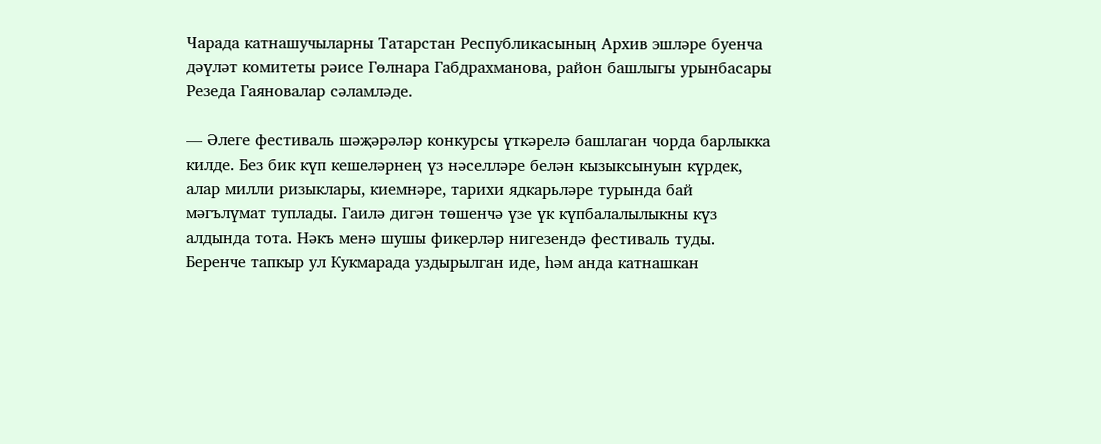Чарада катнашучыларны Татарстан Республикасының Архив эшләре буенча дәүләт комитеты рәисе Гөлнара Габдрахманова, район башлыгы урынбасары Резеда Гаяновалар сәламләде.

— Әлеге фестиваль шәҗәрәләр конкурсы үткәрелә башлаган чорда барлыкка килде. Без бик күп кешеләрнең үз нәселләре белән кызыксынуын күрдек, алар милли ризыклары, киемнәре, тарихи ядкарьләре турында бай мәгълүмат туплады. Гаилә дигән төшенчә үзе үк күпбалалылыкны күз алдында тота. Нәкъ менә шушы фикерләр нигезендә фестиваль туды. Беренче тапкыр ул Кукмарада уздырылган иде, һәм анда катнашкан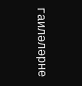гаиләләрне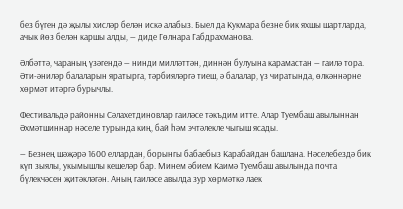без бүген дә җылы хисләр белән искә алабыз. Быел да Кукмара безне бик яхшы шартларда, ачык йөз белән каршы алды, — диде Гөлнара Габдрахманова.

Әлбәттә, чараның үзәгендә — нинди милләттән, диннән булуына карамастан — гаилә тора. Әти-әниләр балаларын яратырга, тәрбияләргә тиеш, ә балалар, үз чиратында, өлкәннәрне хөрмәт итәргә бурычлы.

Фестивальдә районны Сәлахетдиновлар гаиләсе тәкъдим итте. Алар Туембаш авылыннан Әхмәтшиннар нәселе турында киң, бай һәм эчтәлекле чыгыш ясады.

— Безнең шәҗәрә 1600 еллардан, борынгы бабаебыз Карабайдан башлана. Нәселебездә бик күп зыялы, укымышлы кешеләр бар. Минем әбием Каимә Туембаш авылында почта бүлекчәсен җитәкләгән. Аның гаиләсе авылда зур хөрмәткә лаек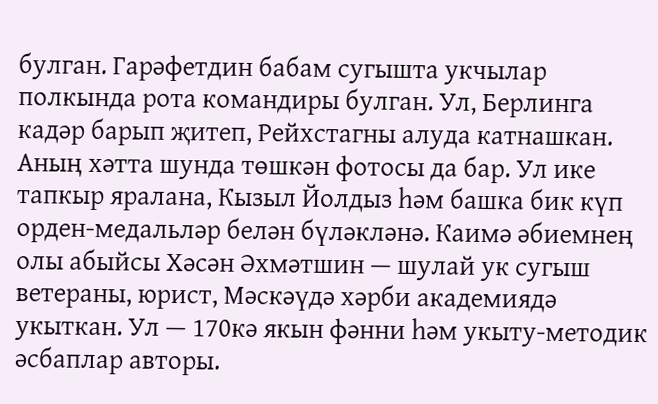булган. Гарәфетдин бабам сугышта укчылар полкында рота командиры булган. Ул, Берлинга кадәр барып җитеп, Рейхстагны алуда катнашкан. Аның хәтта шунда төшкән фотосы да бар. Ул ике тапкыр яралана, Кызыл Йолдыз һәм башка бик күп орден-медальләр белән бүләкләнә. Каимә әбиемнең олы абыйсы Хәсән Әхмәтшин — шулай ук сугыш ветераны, юрист, Мәскәүдә хәрби академиядә укыткан. Ул — 170кә якын фәнни һәм укыту-методик әсбаплар авторы.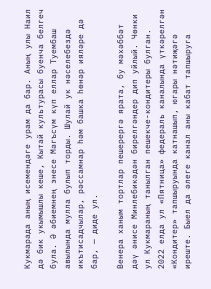Кукмарада аның исемендәге урам да бар. Аның улы Наил дә бик укымышлы кеше, Кытай культурасы буенча белгеч була. Ә әбиемнең энесе Мәгъсүм күп еллар Туембаш авылында мулла булып торды. Шулай ук нәселебездә икътисадчылар, рәссамнар һәм башка һөнәр ияләре дә бар, — диде ул.

Венера ханым тортлар пешерергә ярата, бу мәхәббәт дәү әнисе Минлебикәдән бирелгәндер дип уйлый. Чөнки ул Кукмараның танылган пешекче-кондитеры булган. 2022 елда ул «Пятница» федераль каналында үткәрелгән «Кондитер» тапшыруында катнашып, югары нәтиҗәгә иреште. Быел да әлеге канал аны кабат тапшыруга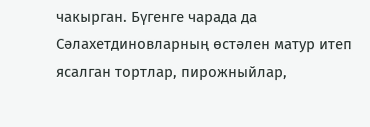чакырган. Бүгенге чарада да Сәлахетдиновларның өстәлен матур итеп ясалган тортлар, пирожныйлар,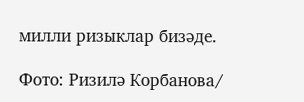милли ризыклар бизәде.

Фото: Ризилә Корбанова/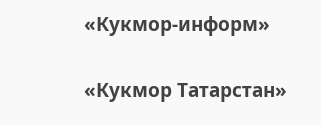«Кукмор-информ»

«Кукмор Татарстан»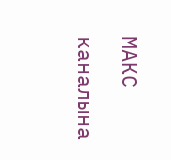МАКС каналына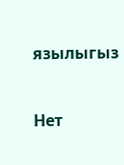язылыгыз


Нет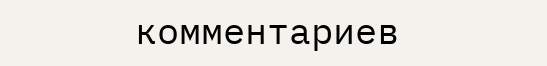комментариев